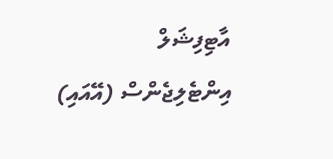އާޓިފިޝަލް އިންޓެލިޖެންސް (އޭއައި)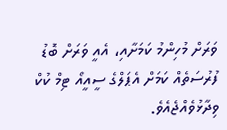ވަރަށް މުހިންމު ކަމަށާއި، އެއީ ވަރަށް ބޮޑު ފުރުސަތެއް ކަމަށް އެޕަލްގެ ސީއީއޯ ޓިމް ކުކް ވިދާޅުވެއްޖެއެވެ.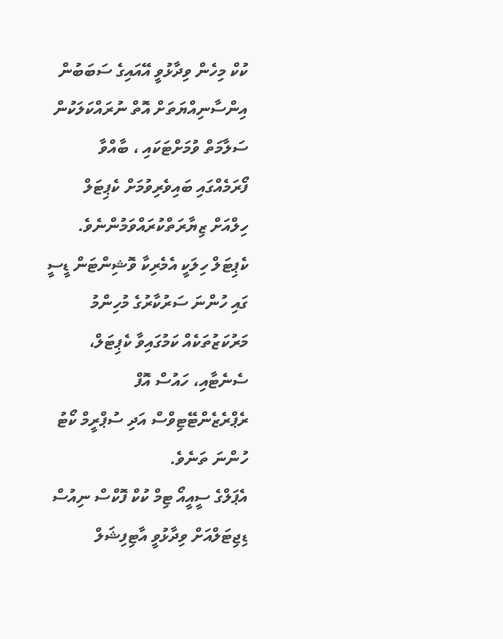ކުކް މިހެން ވިދާޅުވީ އޭއައިގެ ސަބަބުން އިންސާނިއްޔަތަށް އޮތް ނުރައްކަލަކުން ސަލާމަތް ވުމަށްޓަކައި ، ބާއްވާ ފޯރަމެއްގައި ބައިވެރިވުމަށް ކެޕިޓަލް ހިލްއަށް ޒިޔާރަތްކުރައްވަމުންނެވެ.
ކެޕިޓަލް ހިލަކީ އެމެރިކާ ވޮޝިންޓަން ޑީސީ ގައި ހުންނަ ސަރުކާރުގެ މުހިންމު މަރުކަޒުތަކެއް ކަމުގައިވާ ކެޕިޓަލް، ސެނެޓާއި، ހައުސް އޮފް ރެޕްރެޒެންޓޭޓިވްސް އަދި ސުޕްރީމް ކޯޓު ހުންނަ ތަނެވެ.
އެޕަލްގެ ސީއީއޯ ޓިމް ކުކް ފޮކްސް ނިއުސް ޑިޖިޓަލްއަށް ވިދާޅުވީ އާޓިފިޝަލް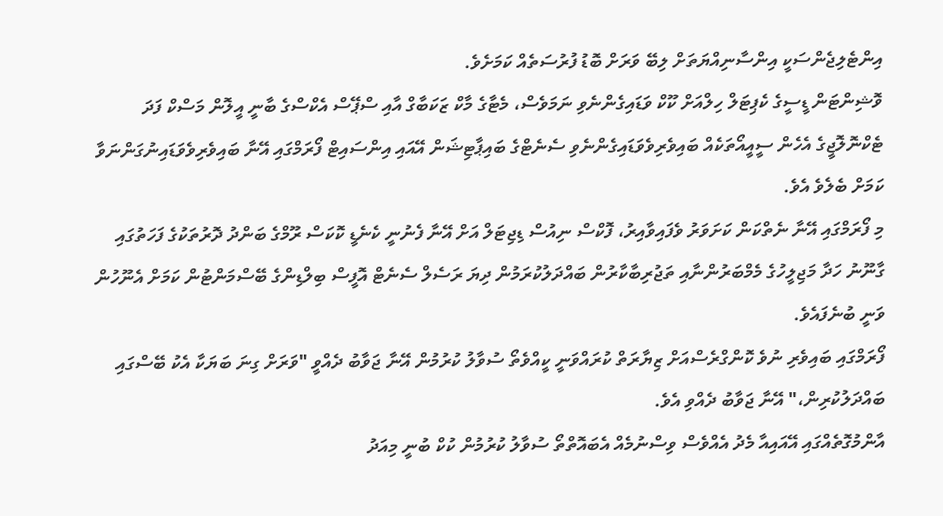އިންޓެލިޖެންސަކީ އިންސާނިއްޔަތަށް ލިބޭ ވަރަށް ބޮޑު ފުރުސަތެއް ކަމަށެވެ.
ވޮޝިންޓަން ޑީސީގެ ކެޕިޓަލް ހިލްއަށް ކޫކް ވަޑައިގެންނެވި ނަމަވެސް، މެޓާގެ މާކް ޒަކަބާގް އާއި ސްޕޭސް އެކްސްގެ ބާނީ އީލޮން މަސްކް ފަދަ ޓެކްނޮލޮޖީގެ އެހެން ސީއީއޯތަކެއް ބައިވެރިވެވަޑައިގެންނެވި ސެނެޓްގެ ބައިޕާޓިޝަން އޭއައި އިންސައިޓް ފޯރަމްގައި އޭނާ ބައިވެރިވެވަޑައިނުގަންނަވާ ކަމަށް ބެލެވެ އެވެ.
މި ފޯރަމްގައި އޭނާ ނެތްކަން ކަށަވަރު ވެފައިވާއިރު، ފޮކްސް ނިއުސް ޑިޖިޓަލް އަށް އޭނާ ފެނުނީ ކެނެޑީ ކޮކަސް ރޫމްގެ ބަންދު ދޮރުތަކުގެ ފަހަތުގައި ގާނޫނު ހަދާ މަޖިލީހުގެ މެމްބަރުންނާއި ތަޖުރިބާކާރުން ބައްދަލުކުރަމުން ދިޔަ ރަސެލް ސެނެޓް އޮފީސް ބިލްޑިންގެ ބޭސްމަންޓުން ކަމަށް އެނޫހުން ވަނީ ބުނެފައެވެ.
ފޯރަމްގައި ބައިވެރި ނުވެ ކޮންގްރެސްއަށް ޒިޔާރަތް ކުރައްވަނީ ކީއްވެތޯ ސުވާލު ކުރުމުން އޭނާ ޖަވާބު ދެއްވީ "ވަރަށް ގިނަ ބަޔަކާ އެކު ބޭސްގައި ބައްދަލުކުރިން،" އޭނާ ޖަވާބު ދެއްވި އެވެ.
އާންމުގޮތެއްގައި އޭއައިއާ މެދު އެއްވެސް ވިސްނުމެއް އެބައޮތްތޯ ސުވާލު ކުރުމުން ކުކް ބުނީ މިއަދު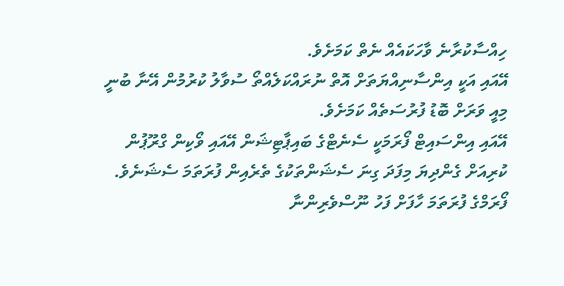ހިއްސާކުރާނެ ވާހަކައެއް ނެތް ކަމަށެވެ.
އޭއައި އަކީ އިންސާނިއްޔަތަށް އޮތް ނުރައްކަލެއްތޯ ސުވާލު ކުރުމުން އޭނާ ބުނީ މިއީ ވަރަށް ބޮޑު ފުރުސަތެއް ކަމަށެވެ.
އޭއައި އިންސައިޓް ފޯރަމަކީ ސެނެޓްގެ ބައިޕާޓިޝަން އޭއައި ވޯކިން ގްރޫޕުން ކުރިއަށް ގެންދިޔަ މިފަދަ ގިނަ ސެޝަންތަކުގެ ތެރެއިން ފުރަތަމަ ސެޝަނެވެ.
ފޯރަމްގެ ފުރަތަމަ ހާފަށް ފަހު ނޫސްވެރިންނާ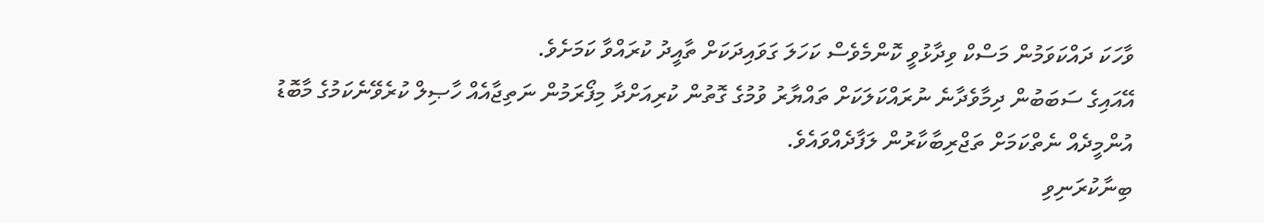ވާހަކަ ދައްކަވަމުން މަސްކް ވިދާޅުވީ ކޮންމެވެސް ކަހަލަ ގަވައިދަކަށް ތާއީދު ކުރައްވާ ކަމަށެވެ.
އޭއައިގެ ސަބަބުން ދިމާވެދާނެ ނުރައްކަލަކަށް ތައްޔާރު ވުމުގެ ގޮތުން ކުރިއަށްދާ މިފޯރަމުން ނަތިޖާއެއް ހާޞިލް ކުރެވޭނެކަމުގެ މާބޮޑު އުންމީދެއް ނެތްކަމަށް ތަޖްރިބާކާރުން ލަފާދެއްވައެވެ.
ބިނާކުރަނިވި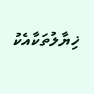ޚިޔާލުތަކާއެކު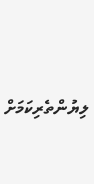ލިޔުންތެރިކަމަށް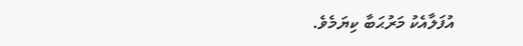އުފަލާއެކު މަރުޙަބާ ކިޔަމެވެ.